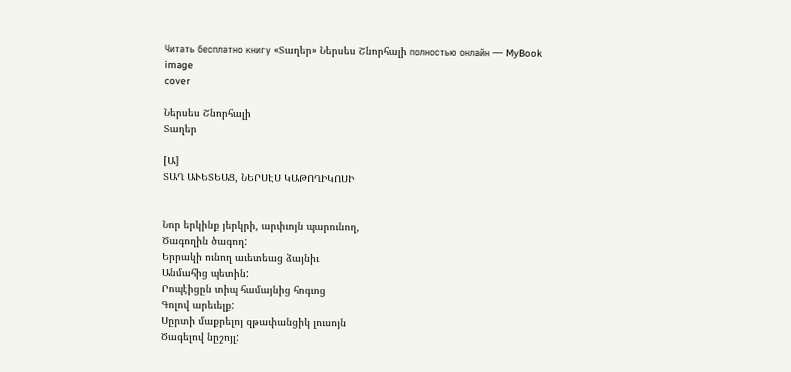Читать бесплатно книгу «Տաղեր» Ներսես Շնորհալի полностью онлайн — MyBook
image
cover

Ներսես Շնորհալի
Տաղեր

[Ա]
ՏԱՂ ԱՒԵՏԵԱՑ, ՆԵՐՍԷՍ ԿԱԹՈՂԻԿՈՍԻ


Նոր երկինք յերկրի, արփւոյն պարունող,
Ծագողին ծագող:
Երրակի ունող աւետեաց ձայնիւ
Անմահից պետին:
Րոպէիցըն տիպ համայնից հոգւոց
Գոլով արեւելք:
Սըրտի մաքրելոյ զթափանցիկ լուսոյն
Ծագելով նըշոյլ: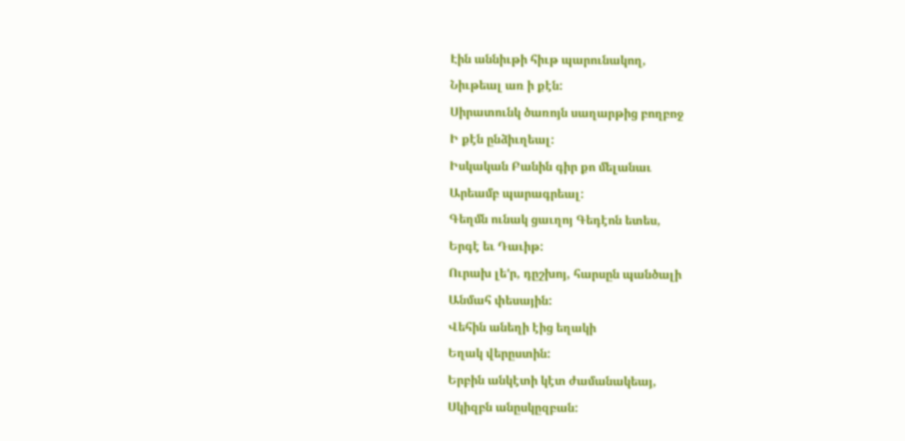Էին աննիւթի հիւթ պարունակող,
Նիւթեալ առ ի քէն:
Սիրատունկ ծառոյն սաղարթից բողբոջ
Ի քէն ընձիւղեալ:
Իսկական Բանին գիր քո մելանաւ
Արեամբ պարագրեալ:
Գեղմն ունակ ցաւղոյ Գեդէոն ետես,
Երգէ եւ Դաւիթ:
Ուրախ լե'ր, դըշխոյ, հարսըն պանծալի
Անմահ փեսային:
Վեհին անեղի էից եղակի
Եղակ վերըստին:
Երբին անկէտի կէտ ժամանակեայ,
Սկիզբն անըսկըզբան: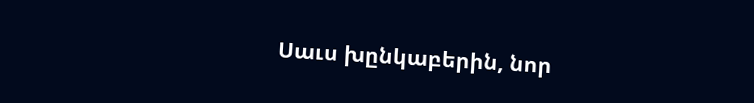Սաւս խընկաբերին, նոր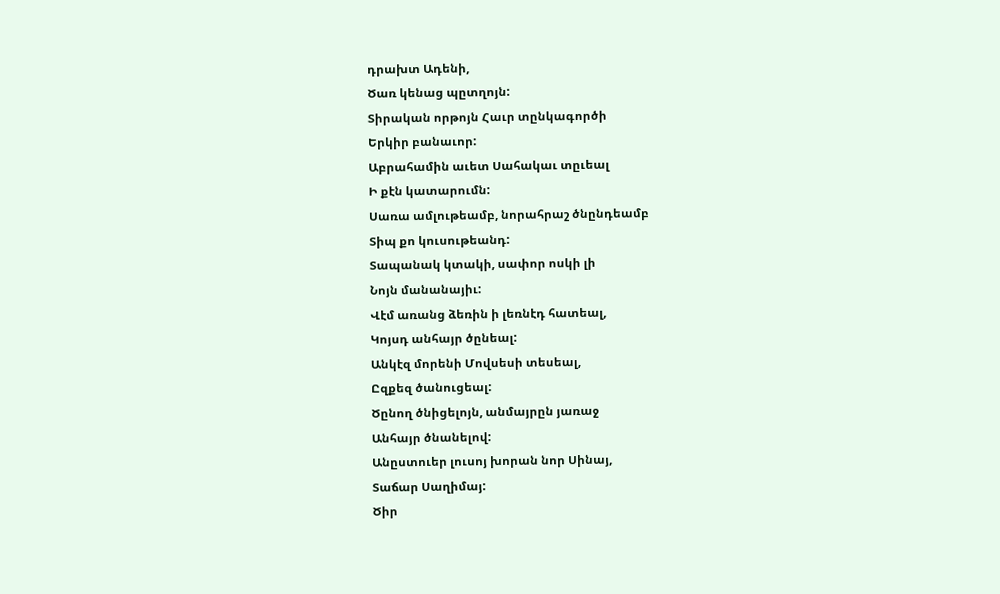դրախտ Ադենի,
Ծառ կենաց պըտղոյն:
Տիրական որթոյն Հաւր տընկագործի
Երկիր բանաւոր:
Աբրահամին աւետ Սահակաւ տըւեալ
Ի քէն կատարումն:
Սառա ամլութեամբ, նորահրաշ ծնընդեամբ
Տիպ քո կուսութեանդ:
Տապանակ կտակի, սափոր ոսկի լի
Նոյն մանանայիւ:
Վէմ առանց ձեռին ի լեռնէդ հատեալ,
Կոյսդ անհայր ծընեալ:
Անկէզ մորենի Մովսեսի տեսեալ,
Ըզքեզ ծանուցեալ:
Ծընող ծնիցելոյն, անմայրըն յառաջ
Անհայր ծնանելով:
Անըստուեր լուսոյ խորան նոր Սինայ,
Տաճար Սաղիմայ:
Ծիր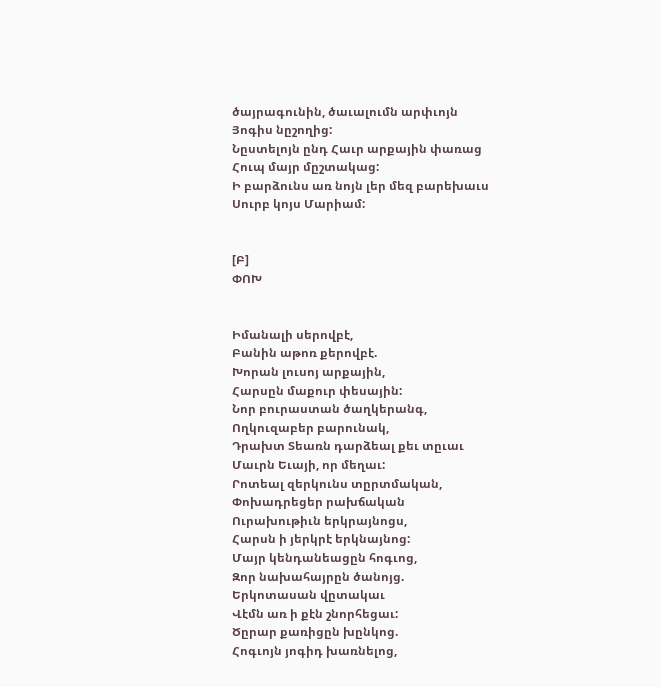ծայրագունին, ծաւալումն արփւոյն
Յոգիս նըշողից:
Նըստելոյն ընդ Հաւր արքային փառաց
Հուպ մայր մըշտակաց:
Ի բարձունս առ նոյն լեր մեզ բարեխաւս
Սուրբ կոյս Մարիամ:


[Բ]
ՓՈԽ


Իմանալի սերովբէ,
Բանին աթոռ քերովբէ.
Խորան լուսոյ արքային,
Հարսըն մաքուր փեսային:
Նոր բուրաստան ծաղկերանգ,
Ողկուզաբեր բարունակ,
Դրախտ Տեառն դարձեալ քեւ տըւաւ
Մաւրն Եւայի, որ մեղաւ:
Րոտեալ զերկունս տըրտմական,
Փոխադրեցեր րախճական
Ուրախութիւն երկրայնոցս,
Հարսն ի յերկրէ երկնայնոց:
Մայր կենդանեացըն հոգւոց,
Զոր նախահայրըն ծանոյց.
Երկոտասան վըտակաւ
Վէմն առ ի քէն շնորհեցաւ:
Ծըրար քառիցըն խընկոց.
Հոգւոյն յոգիդ խառնելոց,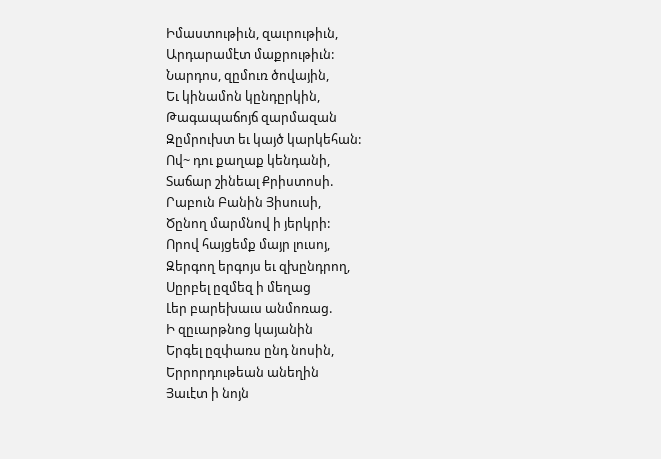Իմաստութիւն, զաւրութիւն,
Արդարամէտ մաքրութիւն:
Նարդոս, զըմուռ ծովային,
Եւ կինամոն կընդըրկին,
Թագապաճոյճ զարմազան
Զըմրուխտ եւ կայծ կարկեհան:
Ով~ դու քաղաք կենդանի,
Տաճար շինեալ Քրիստոսի.
Րաբուն Բանին Յիսուսի,
Ծընող մարմնով ի յերկրի:
Որով հայցեմք մայր լուսոյ,
Զերգող երգոյս եւ զխընդրող,
Սըրբել ըզմեզ ի մեղաց
Լեր բարեխաւս անմոռաց.
Ի զըւարթնոց կայանին
Երգել ըզփառս ընդ նոսին,
Երրորդութեան անեղին
Յաւէտ ի նոյն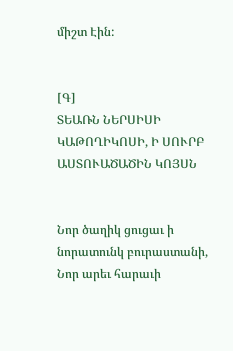միշտ Էին:


[Գ]
ՏԵԱՌՆ ՆԵՐՍԻՍԻ ԿԱԹՈՂԻԿՈՍԻ, Ի ՍՈՒՐԲ ԱՍՏՈՒԱԾԱԾԻՆ ԿՈՅՍՆ


Նոր ծաղիկ ցուցաւ ի նորատունկ բուրաստանի,
Նոր արեւ հարաւի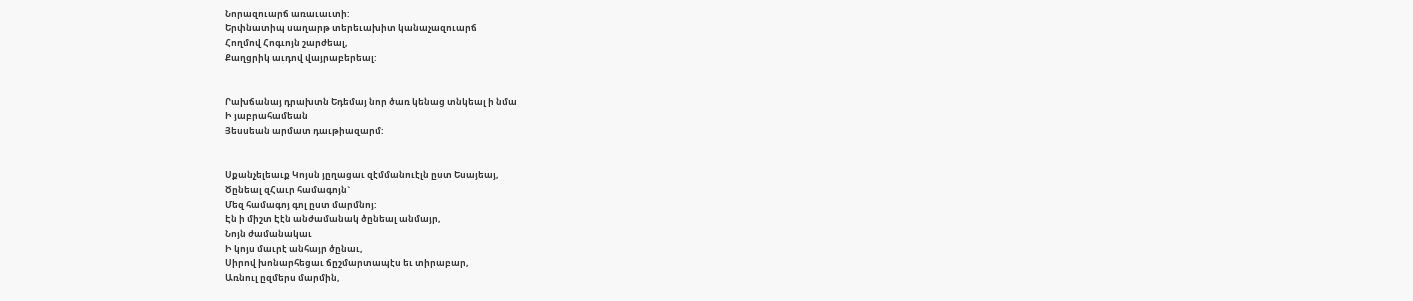Նորազուարճ առաւաւտի:
Երփնատիպ սաղարթ տերեւախիտ կանաչազուարճ
Հողմով Հոգւոյն շարժեալ,
Քաղցրիկ աւդով վայրաբերեալ:


Րախճանայ դրախտն Եդեմայ նոր ծառ կենաց տնկեալ ի նմա
Ի յաբրահամեան
Յեսսեան արմատ դաւթիազարմ:


Սքանչելեաւք Կոյսն յըղացաւ զէմմանուէլն ըստ Եսայեայ,
Ծընեալ զՀաւր համագոյն`
Մեզ համագոյ գոլ ըստ մարմնոյ:
Էն ի միշտ Էէն անժամանակ ծընեալ անմայր,
Նոյն ժամանակաւ
Ի կոյս մաւրէ անհայր ծընաւ,
Սիրով խոնարհեցաւ ճըշմարտապէս եւ տիրաբար,
Առնուլ ըզմերս մարմին,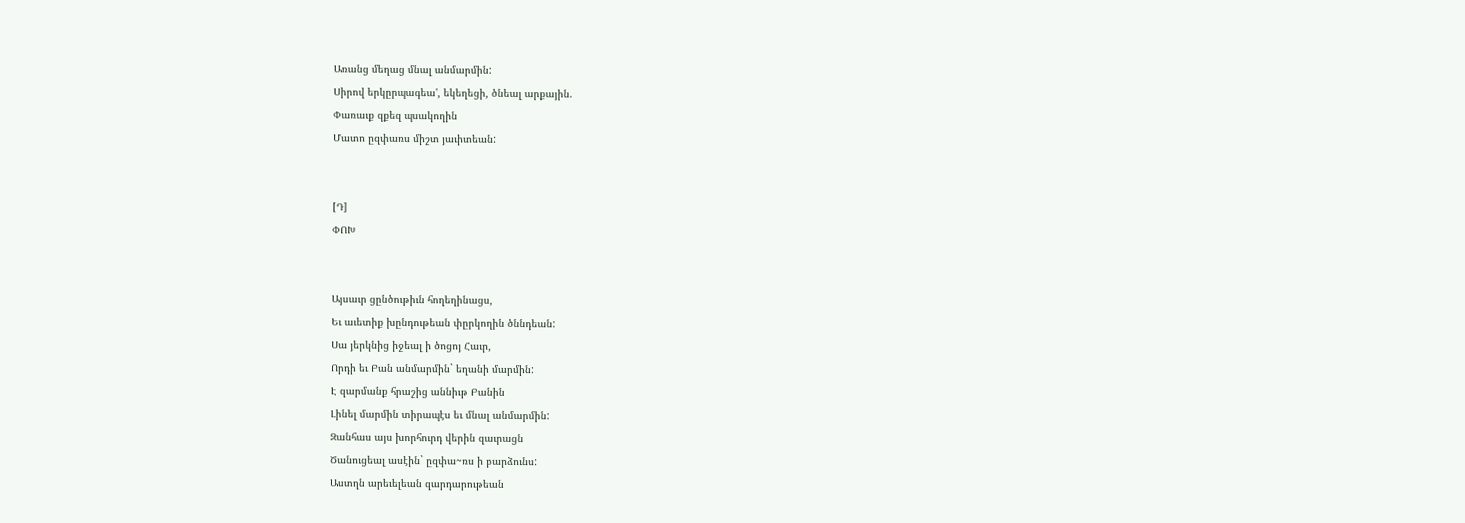Առանց մեղաց մնալ անմարմին:
Սիրով երկըրպագեա', եկեղեցի, ծնեալ արքային.
Փառաւք զքեզ պսակողին
Մատո ըզփառս միշտ յաւիտեան:


[Դ]
ՓՈԽ


Այսաւր ցընծութիւն հողեղինացս,
Եւ աւետիք խընդութեան փըրկողին ծննդեան:
Սա յերկնից իջեալ ի ծոցոյ Հաւր,
Որդի եւ Բան անմարմին` եղանի մարմին:
Է զարմանք հրաշից աննիւթ Բանին
Լինել մարմին տիրապէս եւ մնալ անմարմին:
Զանհաս այս խորհուրդ վերին զաւրացն
Ծանուցեալ ասէին` ըզփա~ռս ի բարձունս:
Աստղն արեւելեան զարդարութեան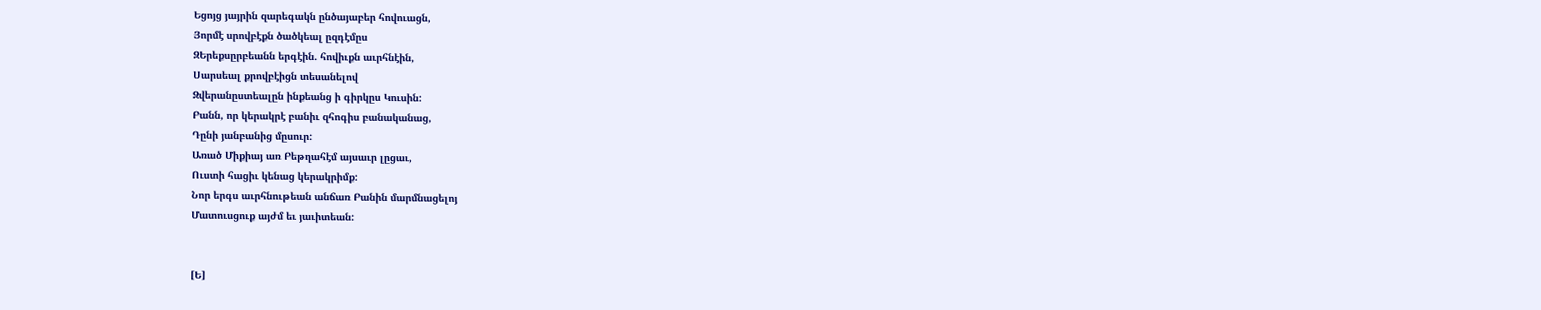Եցոյց յայրին զարեգակն ընծայաբեր հովուացն,
Յորմէ սրովբէքն ծածկեալ ըզդէմըս
ԶԵրեքսըրբեանն երգէին. հովիւքն աւրհնէին,
Սարսեալ քրովբէիցն տեսանելով
Զվերանըստեալըն ինքեանց ի գիրկըս Կուսին:
Բանն, որ կերակրէ բանիւ զհոգիս բանականաց,
Դընի յանբանից մըսուր:
Առած Միքիայ առ Բեթղահէմ այսաւր լըցաւ,
Ուստի հացիւ կենաց կերակրիմք:
Նոր երգս աւրհնութեան անճառ Բանին մարմնացելոյ
Մատուսցուք այժմ եւ յաւիտեան:


[Ե]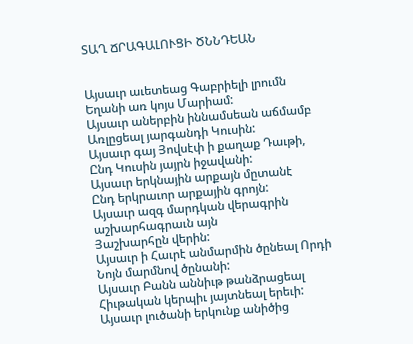ՏԱՂ ՃՐԱԳԱԼՈՒՑԻ ԾՆՆԴԵԱՆ


Այսաւր աւետեաց Գաբրիելի լրումն
Եղանի առ կոյս Մարիամ:
Այսաւր աներբին իննամսեան աճմամբ
Առլըցեալ յարգանդի Կուսին:
Այսաւր գայ Յովսէփ ի քաղաք Դաւթի,
Ընդ Կուսին յայրն իջավանի:
Այսաւր երկնային արքայն մըտանէ
Ընդ երկրաւոր արքային գրոյն:
Այսաւր ազգ մարդկան վերագրին աշխարհագրաւն այն
Յաշխարհըն վերին:
Այսաւր ի Հաւրէ անմարմին ծընեալ Որդի
Նոյն մարմնով ծընանի:
Այսաւր Բանն աննիւթ թանձրացեալ
Հիւթական կերպիւ յայտնեալ երեւի:
Այսաւր լուծանի երկունք անիծից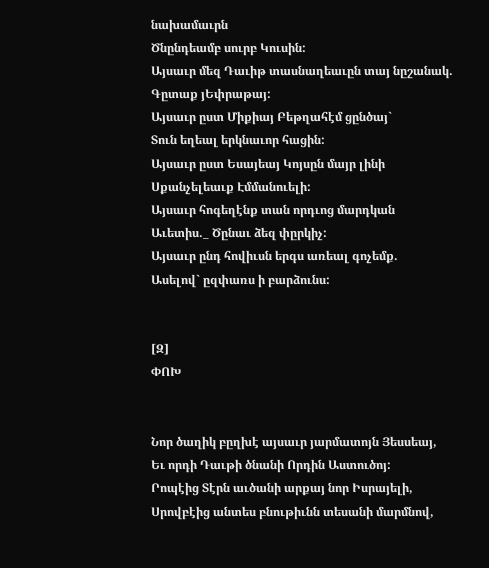նախամաւրն
Ծնընդեամբ սուրբ Կուսին:
Այսաւր մեզ Դաւիթ տասնաղեաւըն տայ նըշանակ.
Գըտաք յԵփրաթայ:
Այսաւր ըստ Միքիայ Բեթղահէմ ցընծայ`
Տուն եղեալ երկնաւոր հացին:
Այսաւր ըստ Եսայեայ Կոյսըն մայր լինի
Սքանչելեաւք Էմմանուելի:
Այսաւր հոգեղէնք տան որդւոց մարդկան
Աւետիս._ Ծընաւ ձեզ փըրկիչ:
Այսաւր ընդ հովիւսն երգս առեալ գոչեմք.
Ասելով` ըզփառս ի բարձունս:


[Զ]
ՓՈԽ


Նոր ծաղիկ բըղխէ այսաւր յարմատոյն Յեսսեայ,
Եւ որդի Դաւթի ծնանի Որդին Աստուծոյ:
Րոպէից Տէրն աւծանի արքայ նոր Իսրայելի,
Սրովբէից անտես բնութիւնն տեսանի մարմնով,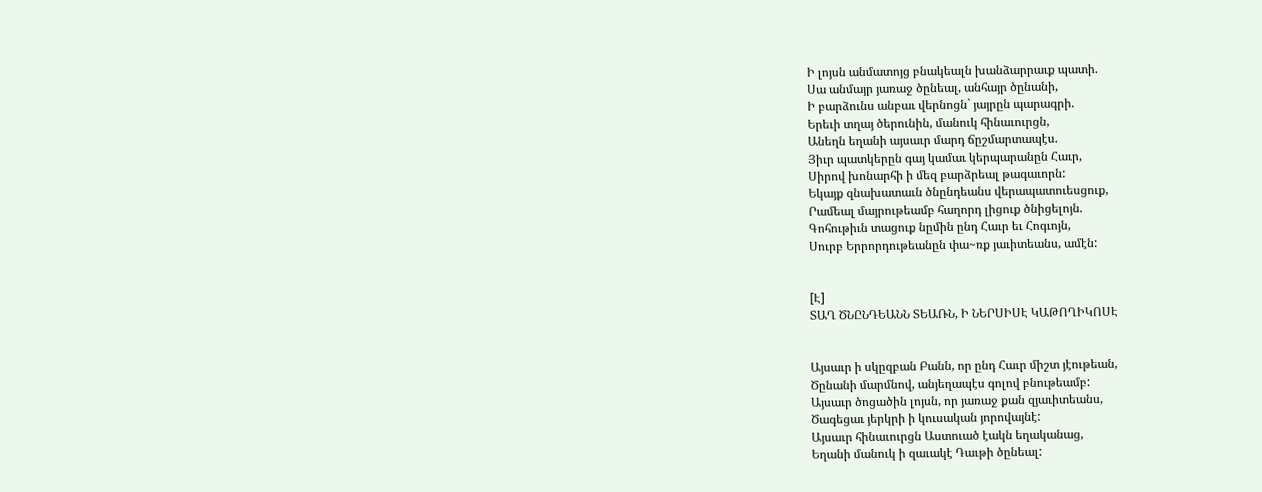Ի լոյսն անմատոյց բնակեալն խանձարրաւք պատի.
Սա անմայր յառաջ ծընեալ, անհայր ծընանի,
Ի բարձունս անբաւ վերնոցն` յայրըն պարագրի.
Երեւի տղայ ծերունին, մանուկ հինաւուրցն,
Անեղն եղանի այսաւր մարդ ճըշմարտապէս.
Յիւր պատկերըն գայ կամաւ կերպարանըն Հաւր,
Սիրով խոնարհի ի մեզ բարձրեալ թագաւորն:
Եկայք զնախատաւն ծնընդեանս վերապատուեսցուք,
Րամեալ մայրութեամբ հաղորդ լիցուք ծնիցելոյն.
Գոհութիւն տացուք նըմին ընդ Հաւր եւ Հոգւոյն,
Սուրբ Երրորդութեանըն փա~ռք յաւիտեանս, ամէն:


[Է]
ՏԱՂ ԾՆԸՆԴԵԱՆՆ ՏԵԱՌՆ, Ի ՆԵՐՍԻՍԷ ԿԱԹՈՂԻԿՈՍԷ


Այսաւր ի սկըզբան Բանն, որ ընդ Հաւր միշտ յէութեան,
Ծընանի մարմնով, անյեղապէս գոլով բնութեամբ:
Այսաւր ծոցածին լոյսն, որ յառաջ քան զյաւիտեանս,
Ծագեցաւ յերկրի ի կուսական յորովայնէ:
Այսաւր հինաւուրցն Աստուած էակն եղականաց,
Եղանի մանուկ ի զաւակէ Դաւթի ծընեալ: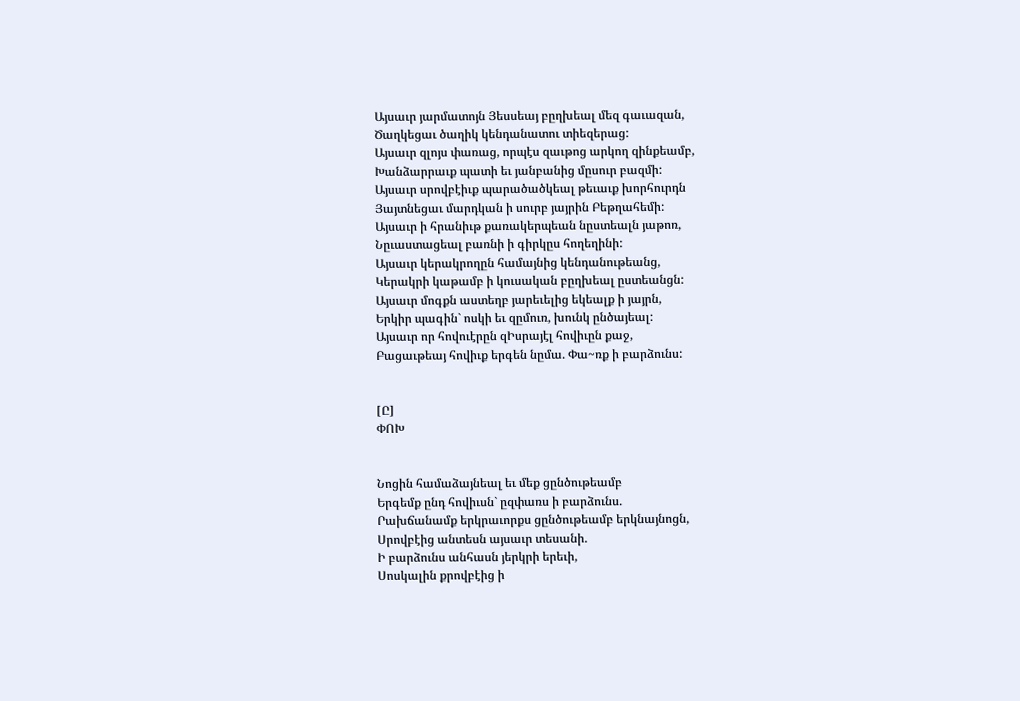Այսաւր յարմատոյն Յեսսեայ բըղխեալ մեզ գաւազան,
Ծաղկեցաւ ծաղիկ կենդանատու տիեզերաց:
Այսաւր զլոյս փառաց, որպէս զաւթոց արկող զինքեամբ,
Խանձարրաւք պատի եւ յանբանից մըսուր բազմի:
Այսաւր սրովբէիւք պարածածկեալ թեւաւք խորհուրդն
Յայտնեցաւ մարդկան ի սուրբ յայրին Բեթղահեմի:
Այսաւր ի հրանիւթ քառակերպեան նըստեալն յաթոռ,
Նըւաստացեալ բառնի ի գիրկըս հողեղինի:
Այսաւր կերակրողըն համայնից կենդանութեանց,
Կերակրի կաթամբ ի կուսական բըղխեալ ըստեանցն:
Այսաւր մոգքն աստեղբ յարեւելից եկեալք ի յայրն,
Երկիր պագին` ոսկի եւ զըմուռ, խունկ ընծայեալ:
Այսաւր որ հովուէրըն զԻսրայէլ հովիւըն քաջ,
Բացաւթեայ հովիւք երգեն նըմա. Փա~ռք ի բարձունս:


[Ը]
ՓՈԽ


Նոցին համաձայնեալ եւ մեք ցընծութեամբ
Երգեմք ընդ հովիւսն` ըզփառս ի բարձունս.
Րախճանամք երկրաւորքս ցընծութեամբ երկնայնոցն,
Սրովբէից անտեսն այսաւր տեսանի.
Ի բարձունս անհասն յերկրի երեւի,
Սոսկալին քրովբէից ի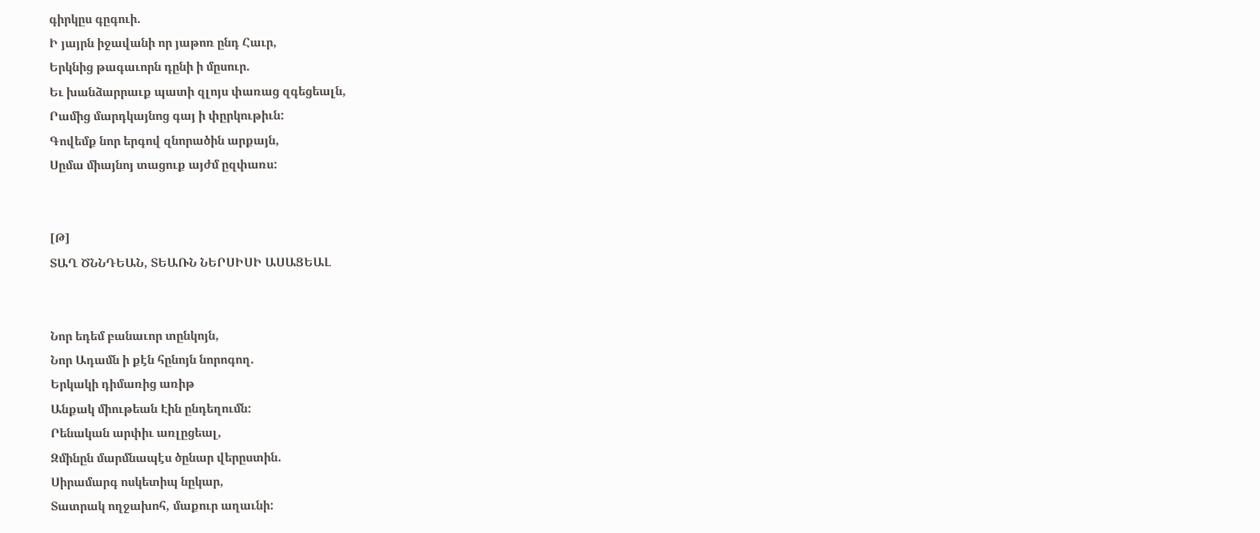գիրկըս գըգուի.
Ի յայրն իջավանի որ յաթոռ ընդ Հաւր,
Երկնից թագաւորն դընի ի մըսուր.
Եւ խանձարրաւք պատի զլոյս փառաց զգեցեալն,
Րամից մարդկայնոց գայ ի փըրկութիւն:
Գովեմք նոր երգով զնորածին արքայն,
Սըմա միայնոյ տացուք այժմ ըզփառս:


[Թ]
ՏԱՂ ԾՆՆԴԵԱՆ, ՏԵԱՌՆ ՆԵՐՍԻՍԻ ԱՍԱՑԵԱԼ


Նոր եդեմ բանաւոր տընկոյն,
Նոր Ադամն ի քէն հընոյն նորոգող.
Երկակի դիմառից առիթ
Անքակ միութեան Էին ընդեղումն:
Րենական արփիւ առլըցեալ,
Զմինըն մարմնապէս ծընար վերըստին.
Սիրամարգ ոսկետիպ նըկար,
Տատրակ ողջախոհ, մաքուր աղաւնի: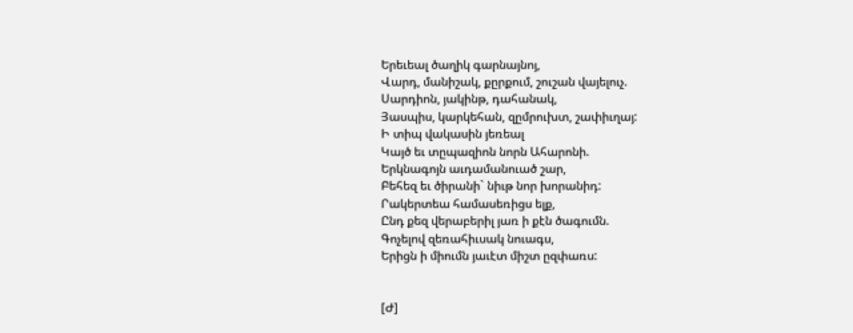Երեւեալ ծաղիկ գարնայնոյ,
Վարդ, մանիշակ, քըրքում, շուշան վայելուչ.
Սարդիոն, յակինթ, դահանակ,
Յասպիս, կարկեհան, զըմրուխտ, շափիւղայ:
Ի տիպ վակասին յեռեալ
Կայծ եւ տըպազիոն նորն Ահարոնի.
Երկնագոյն աւդամանուած շար,
Բեհեզ եւ ծիրանի` նիւթ նոր խորանիդ:
Րակերտեա համասեռիցս ելք,
Ընդ քեզ վերաբերիլ յառ ի քէն ծագումն.
Գոչելով զեռահիւսակ նուագս,
Երիցն ի միումն յաւէտ միշտ ըզփառս:


[Ժ]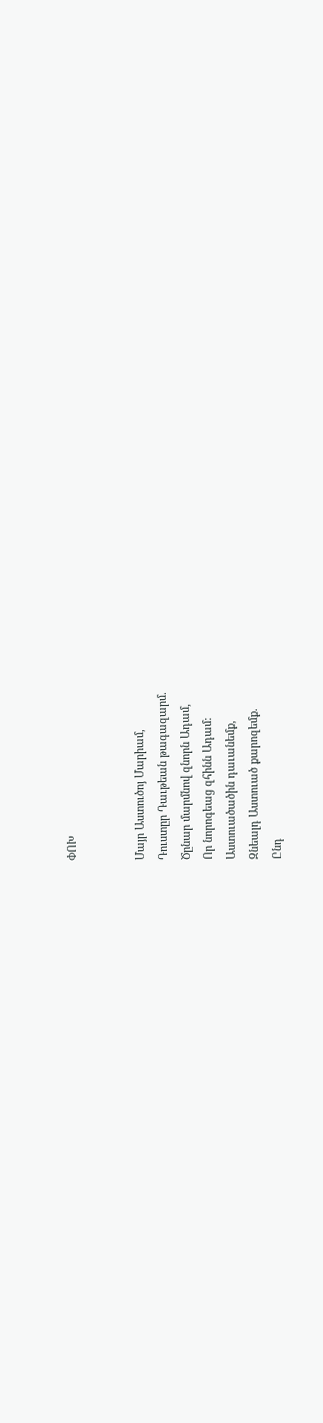ՓՈԽ


Մայր Աստուծոյ Մարիամ,
Դուստըր Դաւթեան թագազարմ.
Ծընար մարմնով զնորն Ադամ,
Որ նորոգեաց զհինն Ադամ:
Աստուածածին դաւանեմք,
Զնեալդ Աստուած քարոզեմք.
Ընդ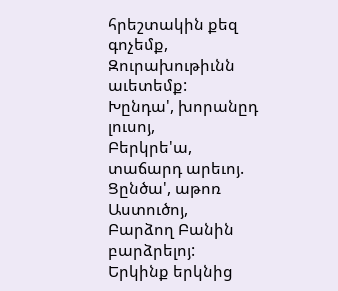հրեշտակին քեզ գոչեմք,
Զուրախութիւնն աւետեմք:
Խընդա', խորանըդ լուսոյ,
Բերկրե'ա, տաճարդ արեւոյ.
Ցընծա', աթոռ Աստուծոյ,
Բարձող Բանին բարձրելոյ:
Երկինք երկնից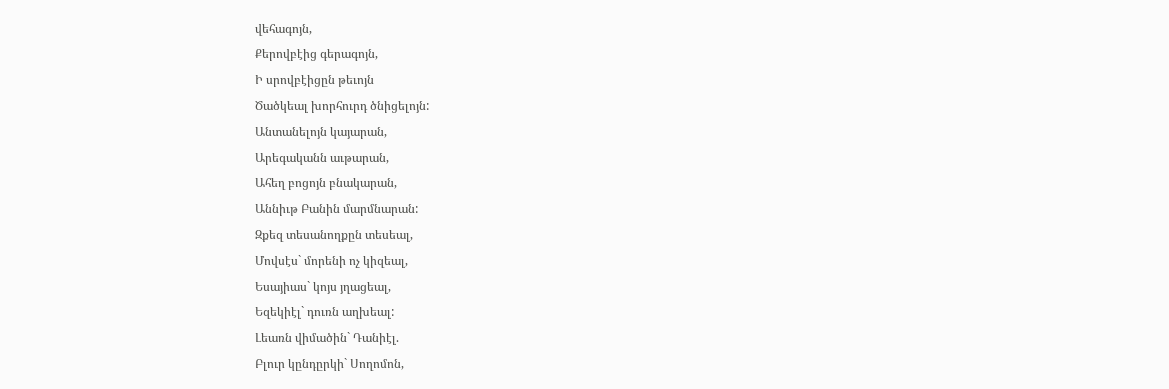վեհագոյն,
Քերովբէից գերագոյն,
Ի սրովբէիցըն թեւոյն
Ծածկեալ խորհուրդ ծնիցելոյն:
Անտանելոյն կայարան,
Արեգականն աւթարան,
Ահեղ բոցոյն բնակարան,
Աննիւթ Բանին մարմնարան:
Զքեզ տեսանողքըն տեսեալ,
Մովսէս` մորենի ոչ կիզեալ,
Եսայիաս` կոյս յղացեալ,
Եզեկիէլ` դուռն աղխեալ:
Լեառն վիմածին` Դանիէլ.
Բլուր կընդըրկի` Սողոմոն,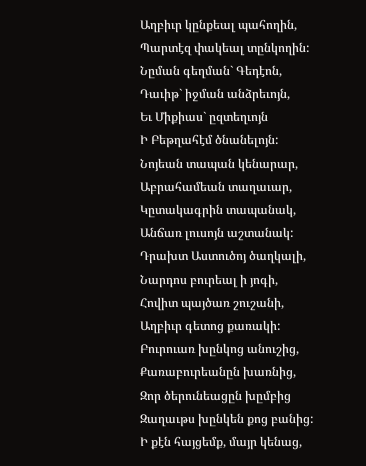Աղբիւր կընքեալ պահողին,
Պարտէզ փակեալ տընկողին:
Նըման գեղման` Գեդէոն,
Դաւիթ` իջման անձրեւոյն,
Եւ Միքիաս` ըզտեղւոյն
Ի Բեթղահէմ ծնանելոյն:
Նոյեան տապան կենարար,
Աբրահամեան տաղաւար,
Կըտակագրին տապանակ,
Անճառ լուսոյն աշտանակ:
Դրախտ Աստուծոյ ծաղկալի,
Նարդոս բուրեալ ի յոգի,
Հովիտ պայծառ շուշանի,
Աղբիւր գետոց քառակի:
Բուրուառ խընկոց անուշից,
Քառաբուրեանըն խառնից,
Զոր ծերունեացըն խըմբից
Զաղաւթս խընկեն քոց բանից:
Ի քէն հայցեմք, մայր կենաց,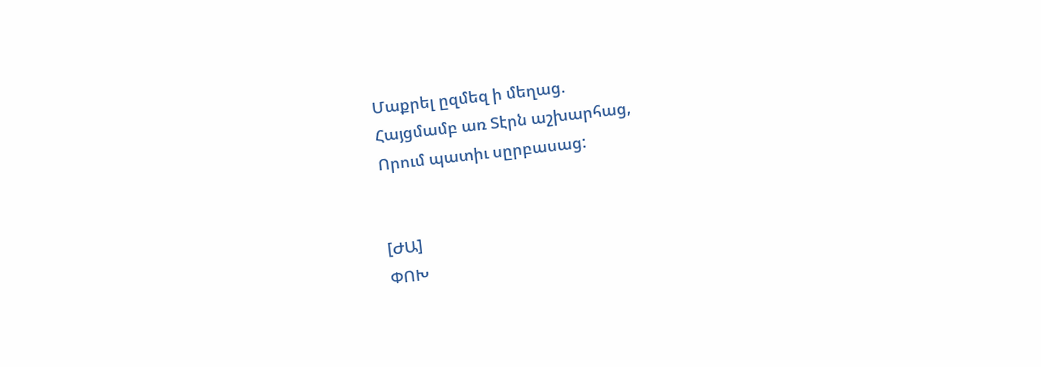Մաքրել ըզմեզ ի մեղաց.
Հայցմամբ առ Տէրն աշխարհաց,
Որում պատիւ սըրբասաց:


[ԺԱ]
ՓՈԽ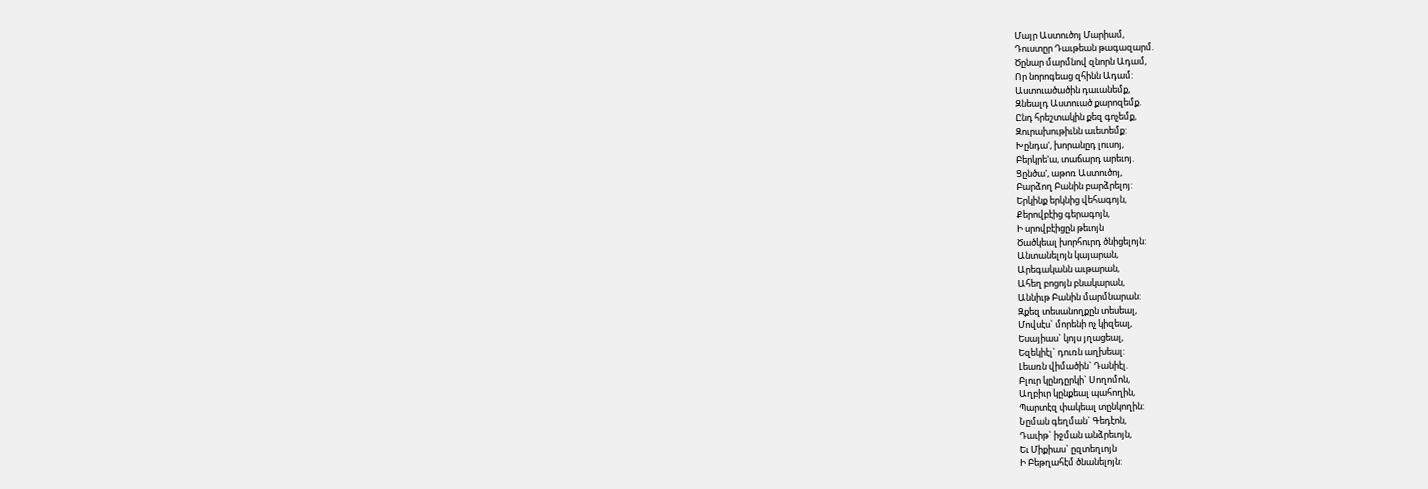Մայր Աստուծոյ Մարիամ,
Դուստըր Դաւթեան թագազարմ.
Ծընար մարմնով զնորն Ադամ,
Որ նորոգեաց զհինն Ադամ:
Աստուածածին դաւանեմք,
Զնեալդ Աստուած քարոզեմք.
Ընդ հրեշտակին քեզ գոչեմք,
Զուրախութիւնն աւետեմք:
Խընդա', խորանըդ լուսոյ,
Բերկրե'ա, տաճարդ արեւոյ.
Ցընծա', աթոռ Աստուծոյ,
Բարձող Բանին բարձրելոյ:
Երկինք երկնից վեհագոյն,
Քերովբէից գերագոյն,
Ի սրովբէիցըն թեւոյն
Ծածկեալ խորհուրդ ծնիցելոյն:
Անտանելոյն կայարան,
Արեգականն աւթարան,
Ահեղ բոցոյն բնակարան,
Աննիւթ Բանին մարմնարան:
Զքեզ տեսանողքըն տեսեալ,
Մովսէս` մորենի ոչ կիզեալ,
Եսայիաս` կոյս յղացեալ,
Եզեկիէլ` դուռն աղխեալ:
Լեառն վիմածին` Դանիէլ.
Բլուր կընդըրկի` Սողոմոն,
Աղբիւր կընքեալ պահողին,
Պարտէզ փակեալ տընկողին:
Նըման գեղման` Գեդէոն,
Դաւիթ` իջման անձրեւոյն,
Եւ Միքիաս` ըզտեղւոյն
Ի Բեթղահէմ ծնանելոյն: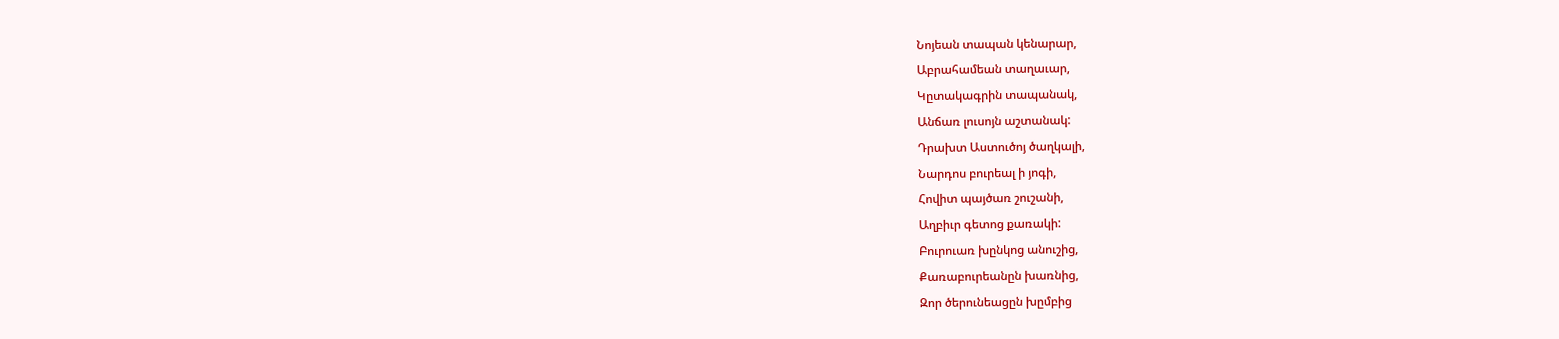Նոյեան տապան կենարար,
Աբրահամեան տաղաւար,
Կըտակագրին տապանակ,
Անճառ լուսոյն աշտանակ:
Դրախտ Աստուծոյ ծաղկալի,
Նարդոս բուրեալ ի յոգի,
Հովիտ պայծառ շուշանի,
Աղբիւր գետոց քառակի:
Բուրուառ խընկոց անուշից,
Քառաբուրեանըն խառնից,
Զոր ծերունեացըն խըմբից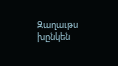Զաղաւթս խընկեն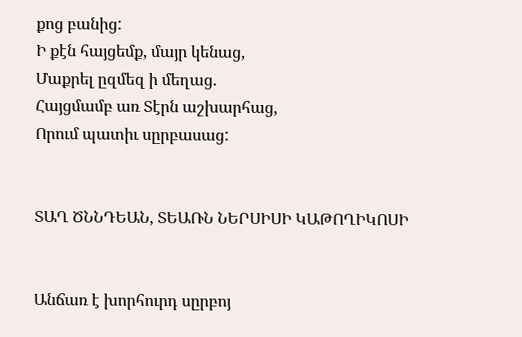քոց բանից:
Ի քէն հայցեմք, մայր կենաց,
Մաքրել ըզմեզ ի մեղաց.
Հայցմամբ առ Տէրն աշխարհաց,
Որում պատիւ սըրբասաց:


ՏԱՂ ԾՆՆԴԵԱՆ, ՏԵԱՌՆ ՆԵՐՍԻՍԻ ԿԱԹՈՂԻԿՈՍԻ


Անճառ է խորհուրդ սըրբոյ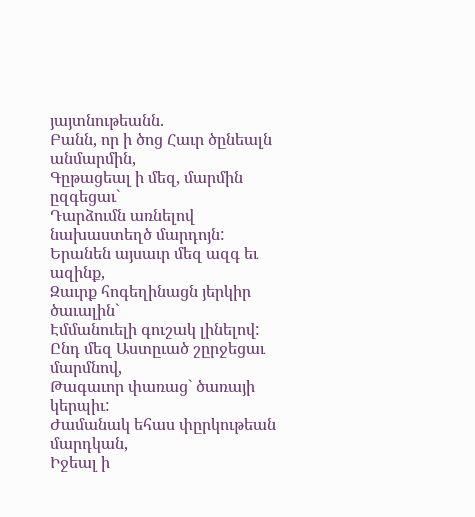յայտնութեանն.
Բանն, որ ի ծոց Հաւր ծընեալն անմարմին,
Գըթացեալ ի մեզ, մարմին ըզգեցաւ`
Դարձումն առնելով նախաստեղծ մարդոյն:
Երանեն այսաւր մեզ ազգ եւ ազինք,
Զաւրք հոգեղինացն յերկիր ծաւալին`
Էմմանուելի գուշակ լինելով:
Ընդ մեզ Աստըւած շըրջեցաւ մարմնով,
Թագաւոր փառաց` ծառայի կերպիւ:
Ժամանակ եհաս փըրկութեան մարդկան,
Իջեալ ի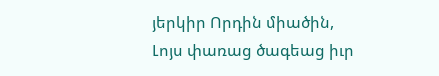յերկիր Որդին միածին,
Լոյս փառաց ծագեաց իւր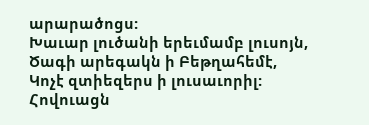արարածոցս:
Խաւար լուծանի երեւմամբ լուսոյն,
Ծագի արեգակն ի Բեթղահեմէ,
Կոչէ զտիեզերս ի լուսաւորիլ:
Հովուացն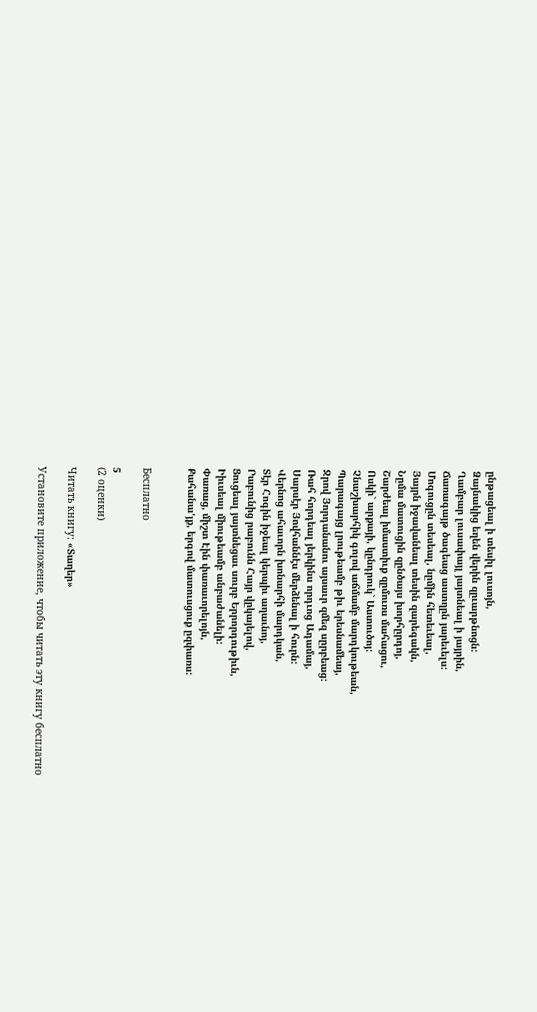ընթացեալ ի տեսիլ լուսոյն,
Ձայնակից եղեն վերին զըւարթնոցն:
Ղամբար լուսափայլ յայտնեալ ի յայրին,
Ճառագայթ ծագեաց աստղըն յարեւելս:
Մոգուցըն տեսեալ, նըմին հետեւեալ,
Յայրն իջավանեալ տեսին զարեգակն,
Նըմա մատուցին զընծայս խորհըրդոյ,
Շարժեալ իմաստիւք զըմուռս մահացու,
Ոսկի` արքայի, կընդրուկ` Աստուծոյ:
Չնաշխարհիկ գոլով աճմամբ մարդկութեան,
Պարագայց լրութեամբ թիւ երեսնամեայ,
Ջրով Յորդանանու այսաւր զմեզ սըրբեաց:
Ռահ հորդեալ յերկինս որդւոց Ադամայ,
Սարսէր Յովհաննէս մերձենալ ի հուրն:
Վերնոց ահաւորն խոնարհի մարդկան,
Տէր Հոգին իջեալ կերպիւ աղաւնոյ,
Րաբունից րաբունն Հայր վըկայելով,
Ցուցեալ յայտնեցաւ սուրբ Երրորդութիւն,
Իիւսեալ միութեամբ անբաժանելի:
Փառաց, միշտ Էին փառաւորելոյն,
Քահանա'յք, երգով մատուսցուք ըզփառս:


Бесплатно

5
(2 оценки)

Читать книгу: «Տաղեր»

Установите приложение, чтобы читать эту книгу бесплатно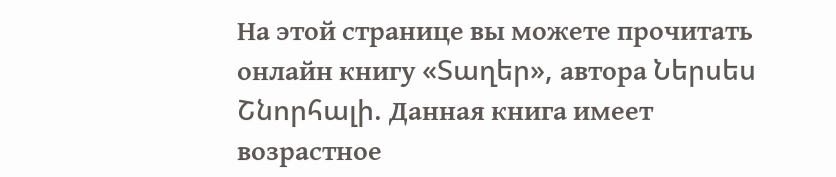На этой странице вы можете прочитать онлайн книгу «Տաղեր», автора Ներսես Շնորհալի. Данная книга имеет возрастное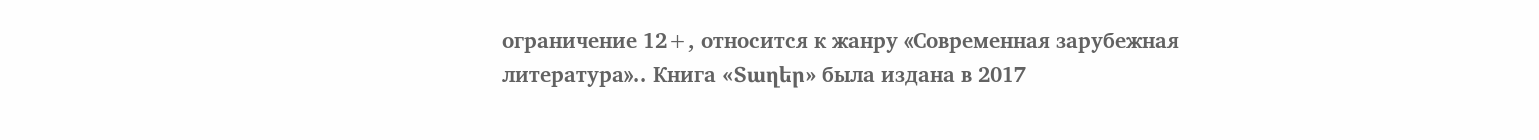ограничение 12+, относится к жанру «Современная зарубежная литература».. Книга «Տաղեր» была издана в 2017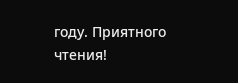году. Приятного чтения!